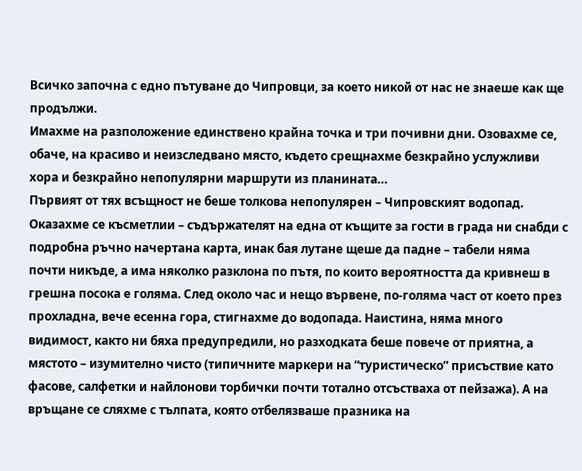Всичко започна с едно пътуване до Чипровци, за което никой от нас не знаеше как ще продължи.
Имахме на разположение единствено крайна точка и три почивни дни. Озовахме се, обаче, на красиво и неизследвано място, където срещнахме безкрайно услужливи хора и безкрайно непопулярни маршрути из планината…
Първият от тях всъщност не беше толкова непопулярен – Чипровският водопад. Оказахме се късметлии – съдържателят на една от къщите за гости в града ни снабди с подробна ръчно начертана карта, инак бая лутане щеше да падне – табели няма почти никъде, а има няколко разклона по пътя, по които вероятността да кривнеш в грешна посока е голяма. След около час и нещо вървене, по-голяма част от което през прохладна, вече есенна гора, стигнахме до водопада. Наистина, няма много видимост, както ни бяха предупредили, но разходката беше повече от приятна, а мястото – изумително чисто (типичните маркери на “туристическо” присъствие като фасове, салфетки и найлонови торбички почти тотално отсъстваха от пейзажа). А на връщане се сляхме с тълпата, която отбелязваше празника на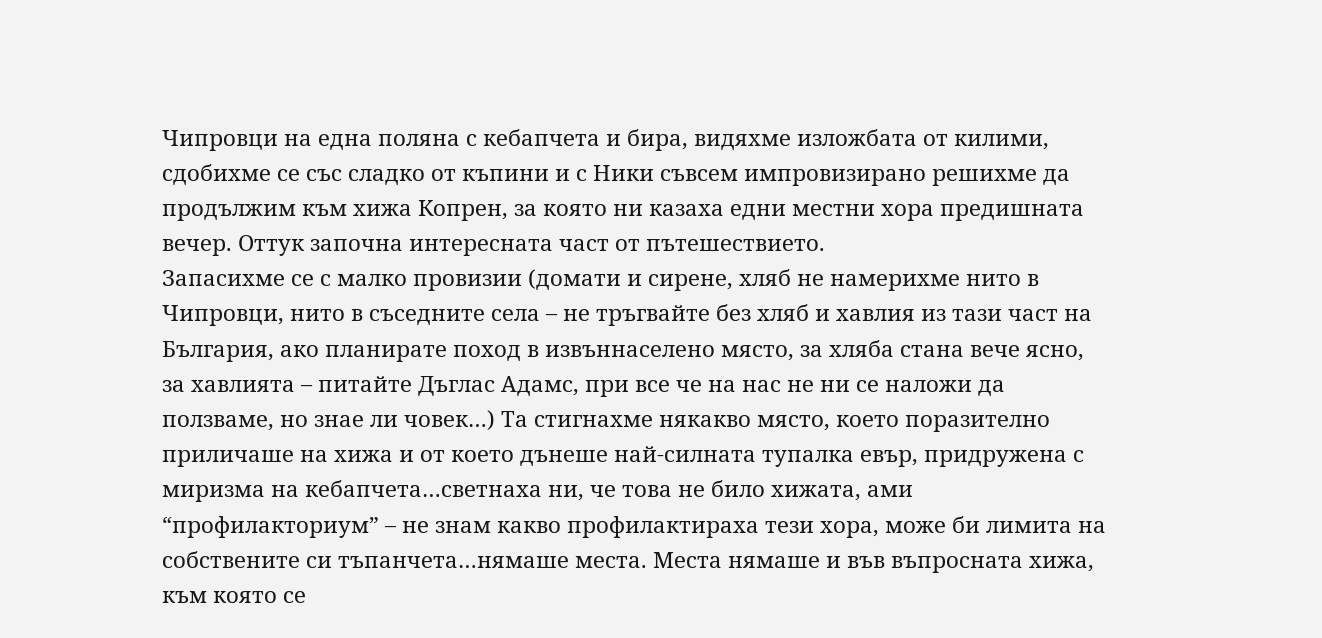Чипровци на една поляна с кебапчета и бира, видяхме изложбата от килими, сдобихме се със сладко от къпини и с Ники съвсем импровизирано решихме да продължим към хижа Копрен, за която ни казаха едни местни хора предишната вечер. Оттук започна интересната част от пътешествието.
Запасихме се с малко провизии (домати и сирене, хляб не намерихме нито в Чипровци, нито в съседните села – не тръгвайте без хляб и хавлия из тази част на България, ако планирате поход в извъннаселено място, за хляба стана вече ясно, за хавлията – питайте Дъглас Адамс, при все че на нас не ни се наложи да ползваме, но знае ли човек…) Та стигнахме някакво място, което поразително приличаше на хижа и от което дънеше най-силната тупалка евър, придружена с миризма на кебапчета…светнаха ни, че това не било хижата, ами “профилакториум” – не знам какво профилактираха тези хора, може би лимита на собствените си тъпанчета…нямаше места. Места нямаше и във въпросната хижа, към която се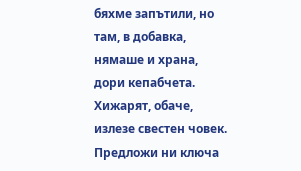бяхме запътили, но там, в добавка, нямаше и храна, дори кепабчета. Хижарят, обаче, излезе свестен човек. Предложи ни ключа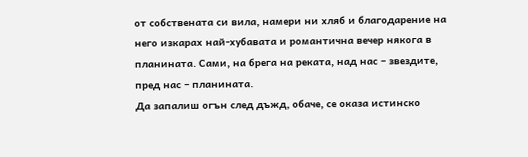от собствената си вила, намери ни хляб и благодарение на него изкарах най-хубавата и романтична вечер някога в планината. Сами, на брега на реката, над нас – звездите, пред нас – планината.
Да запалиш огън след дъжд, обаче, се оказа истинско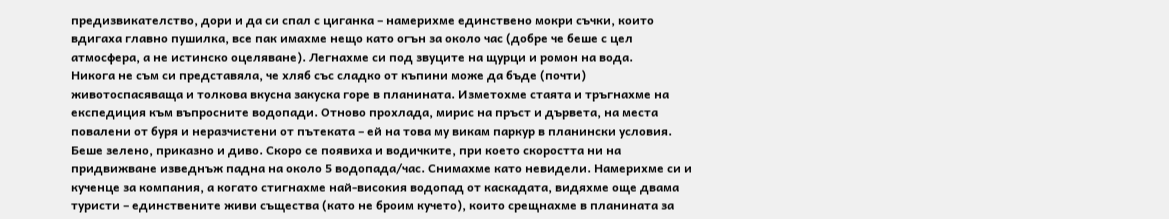предизвикателство, дори и да си спал с циганка – намерихме единствено мокри съчки, които вдигаха главно пушилка, все пак имахме нещо като огън за около час (добре че беше с цел атмосфера, а не истинско оцеляване). Легнахме си под звуците на щурци и ромон на вода.
Никога не съм си представяла, че хляб със сладко от къпини може да бъде (почти) животоспасяваща и толкова вкусна закуска горе в планината. Изметохме стаята и тръгнахме на експедиция към въпросните водопади. Отново прохлада, мирис на пръст и дървета, на места повалени от буря и неразчистени от пътеката – ей на това му викам паркур в планински условия.
Беше зелено, приказно и диво. Скоро се появиха и водичките, при което скоростта ни на придвижване изведнъж падна на около 5 водопада/час. Снимахме като невидели. Намерихме си и кученце за компания, а когато стигнахме най-високия водопад от каскадата, видяхме още двама туристи – единствените живи същества (като не броим кучето), които срещнахме в планината за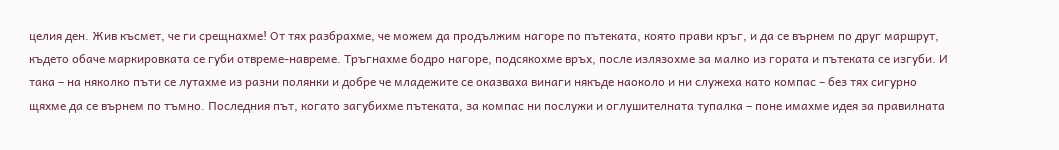целия ден. Жив късмет, че ги срещнахме! От тях разбрахме, че можем да продължим нагоре по пътеката, която прави кръг, и да се върнем по друг маршрут, където обаче маркировката се губи отвреме-навреме. Тръгнахме бодро нагоре, подсякохме връх, после излязохме за малко из гората и пътеката се изгуби. И така – на няколко пъти се лутахме из разни полянки и добре че младежите се оказваха винаги някъде наоколо и ни служеха като компас – без тях сигурно щяхме да се върнем по тъмно. Последния път, когато загубихме пътеката, за компас ни послужи и оглушителната тупалка – поне имахме идея за правилната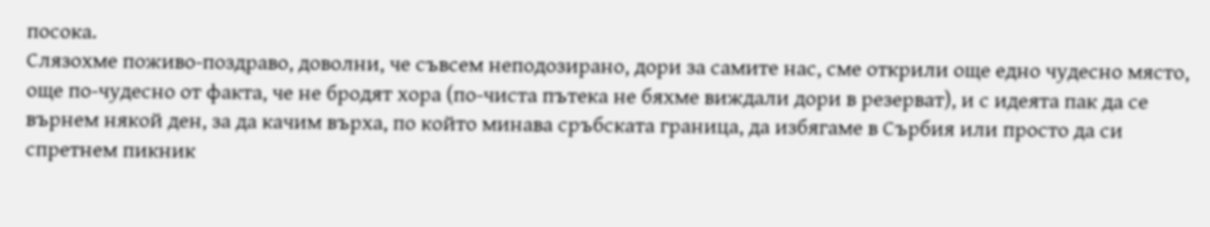посока.
Слязохме поживо-поздраво, доволни, че съвсем неподозирано, дори за самите нас, сме открили още едно чудесно място, още по-чудесно от факта, че не бродят хора (по-чиста пътека не бяхме виждали дори в резерват), и с идеята пак да се върнем някой ден, за да качим върха, по който минава сръбската граница, да избягаме в Сърбия или просто да си спретнем пикник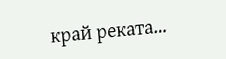край реката…